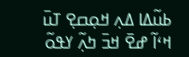ߕߎ߬ߡߊ ߡߍ߲ ߞߋ߲ߛߐ߲ ߠߎ߫ ߞߵߊ߬ ߝߐ߫ ߞߏ߫ ߤߍ߲߬ ߌߟߋ߬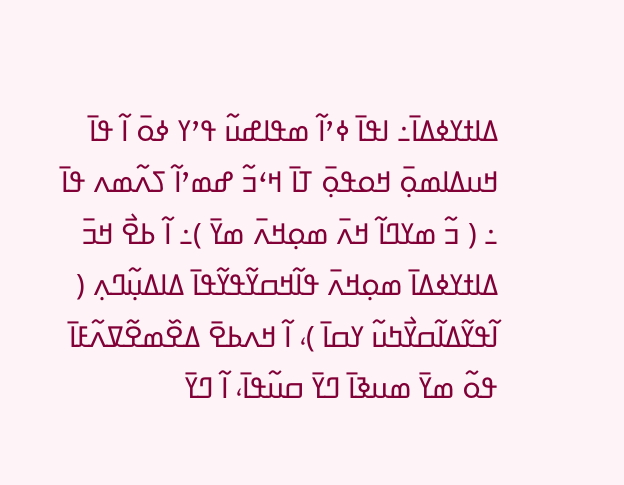ߡߊߙߌߦߡߊ߫߸ ߊߟߊ߫ ߦߴߊ߬ ߘߟߊߝߎ߬ ߟߴߌ ߦߋ߫ ߊ߬ ߟߊ߫ ߞߎߡߊߘߋ߲߫ ߞߋߟߋ߲߫ ߠߊ߫ ߞߵߏ߬ ߝߘߴߊ߬ ߖߍ߬ߘߍ ߟߊ߫ ߸ ( ߏ߬ ߘߌߣߊ߬ ߞߍ߫ ߘߋ߲ߞߍ߫ ߘߌ߫ )߸ ߊ߬ ߕߐ߯ ߞߏ߫ ߡߊߙߌߦߡߊ߫ ߘߋ߲ߞߍ߫ ߟߊ߬ߞߛߌ߬ߟߌ߬ߟߊ߫ ߡߊߡߎ߲߬ߣߍ߲ ( ߊ߬ߟߌ߬ߡߊ߬ߛߌ߯ߤߎ߬ ߌߛߊ߫ )، ߊ߬ ߞߍߕߐ߫ ߡߐ߰ߘߐ߬ߜߍ߬ߓߊ߫ ߟߋ߬ ߘߌ߫ ߘߎߢߊ߫ ߣߌ߫ ߛߎ߬ߟߊ߫، ߊ߬ ߣߌ߫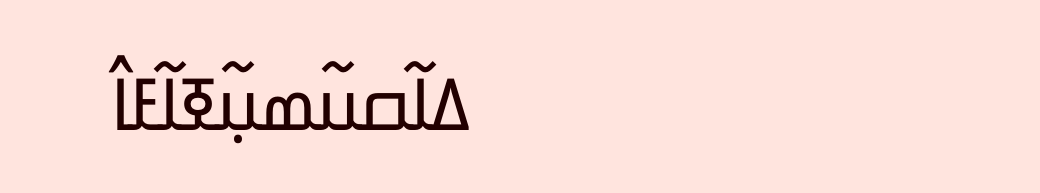ߡߊ߬ߛߎ߬ߘߎ߲߬ߧߊ߬ߓߊ߮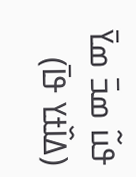ߟߎ߬ ߘߏ߫ ߘߌ߫ (ߡߊ߰ߙߌ ߟߊ߫)